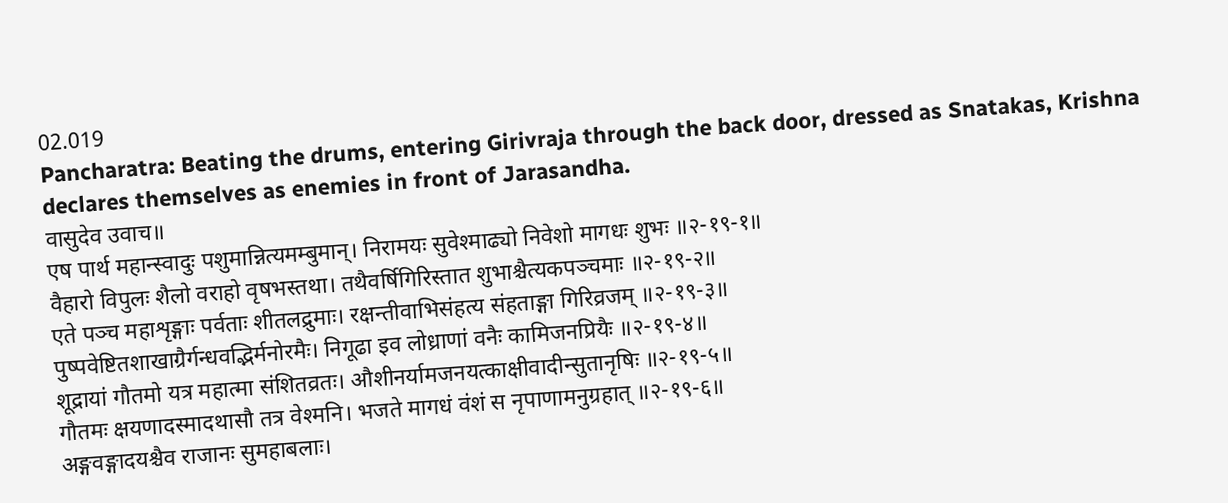02.019
Pancharatra: Beating the drums, entering Girivraja through the back door, dressed as Snatakas, Krishna declares themselves as enemies in front of Jarasandha.
वासुदेव उवाच॥
एष पार्थ महान्स्वादुः पशुमान्नित्यमम्बुमान्। निरामयः सुवेश्माढ्यो निवेशो मागधः शुभः ॥२-१९-१॥
वैहारो विपुलः शैलो वराहो वृषभस्तथा। तथैवर्षिगिरिस्तात शुभाश्चैत्यकपञ्चमाः ॥२-१९-२॥
एते पञ्च महाशृङ्गाः पर्वताः शीतलद्रुमाः। रक्षन्तीवाभिसंहत्य संहताङ्गा गिरिव्रजम् ॥२-१९-३॥
पुष्पवेष्टितशाखाग्रैर्गन्धवद्भिर्मनोरमैः। निगूढा इव लोध्राणां वनैः कामिजनप्रियैः ॥२-१९-४॥
शूद्रायां गौतमो यत्र महात्मा संशितव्रतः। औशीनर्यामजनयत्काक्षीवादीन्सुतानृषिः ॥२-१९-५॥
गौतमः क्षयणादस्मादथासौ तत्र वेश्मनि। भजते मागधं वंशं स नृपाणामनुग्रहात् ॥२-१९-६॥
अङ्गवङ्गादयश्चैव राजानः सुमहाबलाः।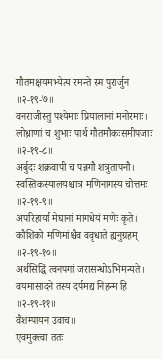गौतमक्षयमभ्येत्य रमन्ते स्म पुरार्जुन ॥२-१९-७॥
वनराजीस्तु पश्येमाः प्रियालानां मनोरमाः। लोध्राणां च शुभाः पार्थ गौतमौकःसमीपजाः ॥२-१९-८॥
अर्बुदः शक्रवापी च पन्नगौ शत्रुतापनौ। स्वस्तिकस्यालयश्चात्र मणिनागस्य चोत्तमः ॥२-१९-९॥
अपरिहार्या मेघानां मागधेयं मणेः कृते। कौशिको मणिमांश्चैव ववृधाते ह्यनुग्रहम् ॥२-१९-१०॥
अर्थसिद्धिं त्वनपगां जरासन्धोऽभिमन्यते। वयमासादने तस्य दर्पमद्य निहन्म हि ॥२-१९-११॥
वैशम्पायन उवाच॥
एवमुक्त्वा ततः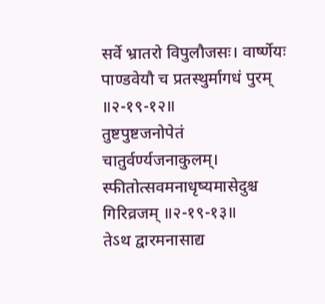सर्वे भ्रातरो विपुलौजसः। वार्ष्णेयः पाण्डवेयौ च प्रतस्थुर्मागधं पुरम् ॥२-१९-१२॥
तुष्टपुष्टजनोपेतं चातुर्वर्ण्यजनाकुलम्। स्फीतोत्सवमनाधृष्यमासेदुश्च गिरिव्रजम् ॥२-१९-१३॥
तेऽथ द्वारमनासाद्य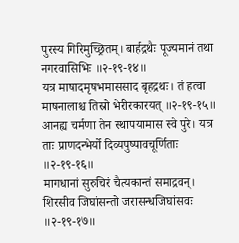पुरस्य गिरिमुच्छ्रितम्। बार्हद्रथैः पूज्यमानं तथा नगरवासिभिः ॥२-१९-१४॥
यत्र माषादमृषभमाससाद बृहद्रथः। तं हत्वा माषनालाश्च तिस्रो भेरीरकारयत् ॥२-१९-१५॥
आनह्य चर्मणा तेन स्थापयामास स्वे पुरे। यत्र ताः प्राणदन्भेर्यो दिव्यपुष्पावचूर्णिताः ॥२-१९-१६॥
मागधानां सुरुचिरं चैत्यकान्तं समाद्रवन्। शिरसीव जिघांसन्तो जरासन्धजिघांसवः ॥२-१९-१७॥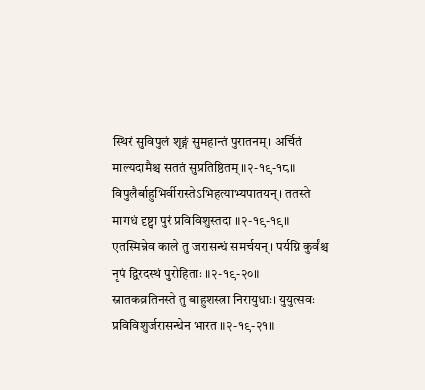स्थिरं सुविपुलं शृङ्गं सुमहान्तं पुरातनम्। अर्चितं माल्यदामैश्च सततं सुप्रतिष्ठितम् ॥२-१९-१८॥
विपुलैर्बाहुभिर्वीरास्तेऽभिहत्याभ्यपातयन्। ततस्ते मागधं दृष्ट्वा पुरं प्रविविशुस्तदा ॥२-१९-१९॥
एतस्मिन्नेव काले तु जरासन्धं समर्चयन्। पर्यग्नि कुर्वंश्च नृपं द्विरदस्थं पुरोहिताः ॥२-१९-२०॥
स्नातकव्रतिनस्ते तु बाहुशस्त्रा निरायुधाः। युयुत्सवः प्रविविशुर्जरासन्धेन भारत ॥२-१९-२१॥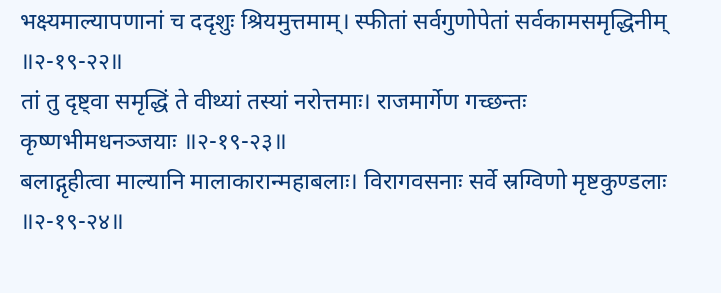भक्ष्यमाल्यापणानां च ददृशुः श्रियमुत्तमाम्। स्फीतां सर्वगुणोपेतां सर्वकामसमृद्धिनीम् ॥२-१९-२२॥
तां तु दृष्ट्वा समृद्धिं ते वीथ्यां तस्यां नरोत्तमाः। राजमार्गेण गच्छन्तः कृष्णभीमधनञ्जयाः ॥२-१९-२३॥
बलाद्गृहीत्वा माल्यानि मालाकारान्महाबलाः। विरागवसनाः सर्वे स्रग्विणो मृष्टकुण्डलाः ॥२-१९-२४॥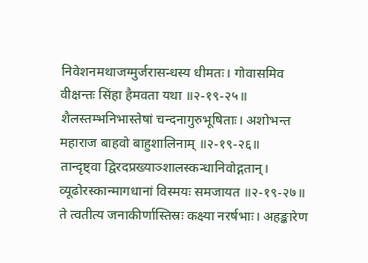निवेशनमथाजग्मुर्जरासन्धस्य धीमतः। गोवासमिव वीक्षन्तः सिंहा हैमवता यथा ॥२-१९-२५॥
शैलस्तम्भनिभास्तेषां चन्दनागुरुभूषिताः। अशोभन्त महाराज बाहवो बाहुशालिनाम् ॥२-१९-२६॥
तान्दृष्ट्वा द्विरदप्रख्याञ्शालस्कन्धानिवोद्गतान्। व्यूढोरस्कान्मागधानां विस्मयः समजायत ॥२-१९-२७॥
ते त्वतीत्य जनाकीर्णास्तिस्रः कक्ष्या नरर्षभाः। अहङ्कारेण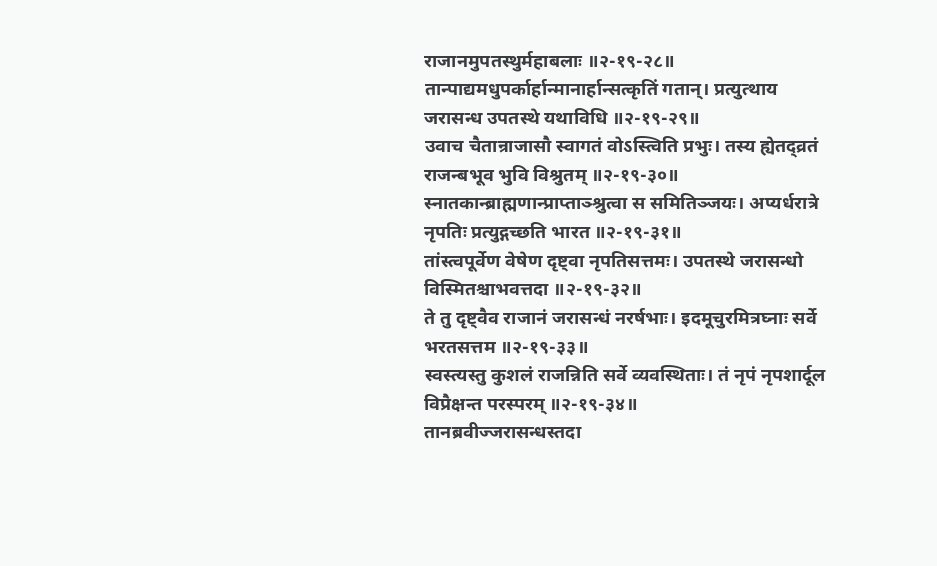राजानमुपतस्थुर्महाबलाः ॥२-१९-२८॥
तान्पाद्यमधुपर्कार्हान्मानार्हान्सत्कृतिं गतान्। प्रत्युत्थाय जरासन्ध उपतस्थे यथाविधि ॥२-१९-२९॥
उवाच चैतान्राजासौ स्वागतं वोऽस्त्विति प्रभुः। तस्य ह्येतद्व्रतं राजन्बभूव भुवि विश्रुतम् ॥२-१९-३०॥
स्नातकान्ब्राह्मणान्प्राप्ताञ्श्रुत्वा स समितिञ्जयः। अप्यर्धरात्रे नृपतिः प्रत्युद्गच्छति भारत ॥२-१९-३१॥
तांस्त्वपूर्वेण वेषेण दृष्ट्वा नृपतिसत्तमः। उपतस्थे जरासन्धो विस्मितश्चाभवत्तदा ॥२-१९-३२॥
ते तु दृष्ट्वैव राजानं जरासन्धं नरर्षभाः। इदमूचुरमित्रघ्नाः सर्वे भरतसत्तम ॥२-१९-३३॥
स्वस्त्यस्तु कुशलं राजन्निति सर्वे व्यवस्थिताः। तं नृपं नृपशार्दूल विप्रैक्षन्त परस्परम् ॥२-१९-३४॥
तानब्रवीज्जरासन्धस्तदा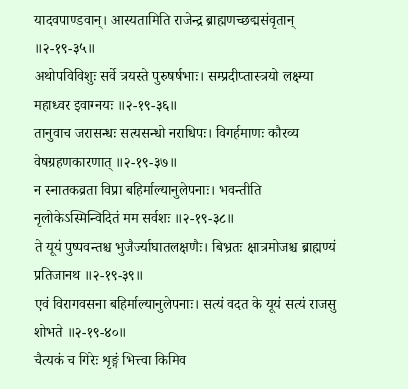यादवपाण्डवान्। आस्यतामिति राजेन्द्र ब्राह्मणच्छद्मसंवृतान् ॥२-१९-३५॥
अथोपविविशुः सर्वे त्रयस्ते पुरुषर्षभाः। सम्प्रदीप्तास्त्रयो लक्ष्म्या महाध्वर इवाग्नयः ॥२-१९-३६॥
तानुवाच जरासन्धः सत्यसन्धो नराधिपः। विगर्हमाणः कौरव्य वेषग्रहणकारणात् ॥२-१९-३७॥
न स्नातकव्रता विप्रा बहिर्माल्यानुलेपनाः। भवन्तीति नृलोकेऽस्मिन्विदितं मम सर्वशः ॥२-१९-३८॥
ते यूयं पुष्पवन्तश्च भुजैर्ज्याघातलक्षणैः। बिभ्रतः क्षात्रमोजश्च ब्राह्मण्यं प्रतिजानथ ॥२-१९-३९॥
एवं विरागवसना बहिर्माल्यानुलेपनाः। सत्यं वदत के यूयं सत्यं राजसु शोभते ॥२-१९-४०॥
चैत्यकं च गिरेः शृङ्गं भित्त्वा किमिव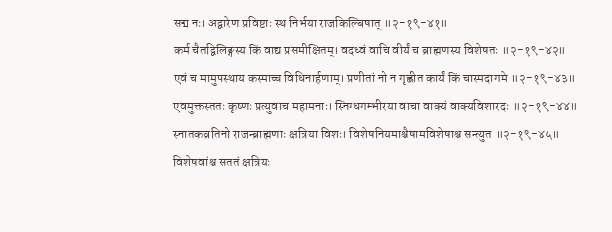सद्म नः। अद्वारेण प्रविष्टाः स्थ निर्भया राजकिल्बिषात् ॥२-१९-४१॥
कर्म चैतद्विलिङ्गस्य किं वाद्य प्रसमीक्षितम्। वदध्वं वाचि वीर्यं च ब्राह्मणस्य विशेषतः ॥२-१९-४२॥
एवं च मामुपस्थाय कस्माच्च विधिनार्हणाम्। प्रणीतां नो न गृह्णीत कार्यं किं चास्मदागमे ॥२-१९-४३॥
एवमुक्तस्ततः कृष्णः प्रत्युवाच महामनाः। स्निग्धगम्भीरया वाचा वाक्यं वाक्यविशारदः ॥२-१९-४४॥
स्नातकव्रतिनो राजन्ब्राह्मणाः क्षत्रिया विशः। विशेषनियमाश्चैषामविशेषाश्च सन्त्युत ॥२-१९-४५॥
विशेषवांश्च सततं क्षत्रियः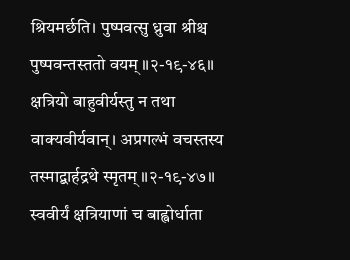श्रियमर्छति। पुष्पवत्सु ध्रुवा श्रीश्च पुष्पवन्तस्ततो वयम् ॥२-१९-४६॥
क्षत्रियो बाहुवीर्यस्तु न तथा वाक्यवीर्यवान्। अप्रगल्भं वचस्तस्य तस्माद्बार्हद्रथे स्मृतम् ॥२-१९-४७॥
स्ववीर्यं क्षत्रियाणां च बाह्वोर्धाता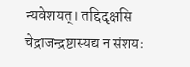न्यवेशयत्। तद्दिदृक्षसि चेद्राजन्द्रष्टास्यद्य न संशयः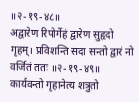॥२-१९-४८॥
अद्वारेण रिपोर्गेहं द्वारेण सुहृदो गृहम्। प्रविशन्ति सदा सन्तो द्वारं नो वर्जितं ततः ॥२-१९-४९॥
कार्यवन्तो गृहानेत्य शत्रुतो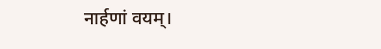नार्हणां वयम्।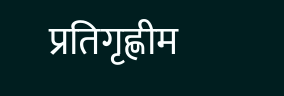प्रतिगृह्णीम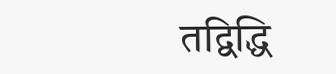तद्विद्धि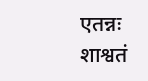एतन्नः शाश्वतं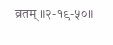व्रतम् ॥२-१९-५०॥